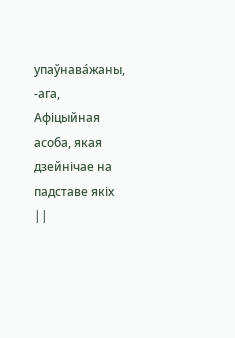упаўнава́жаны, -ага,
Афіцыйная асоба, якая дзейнічае на падставе якіх
||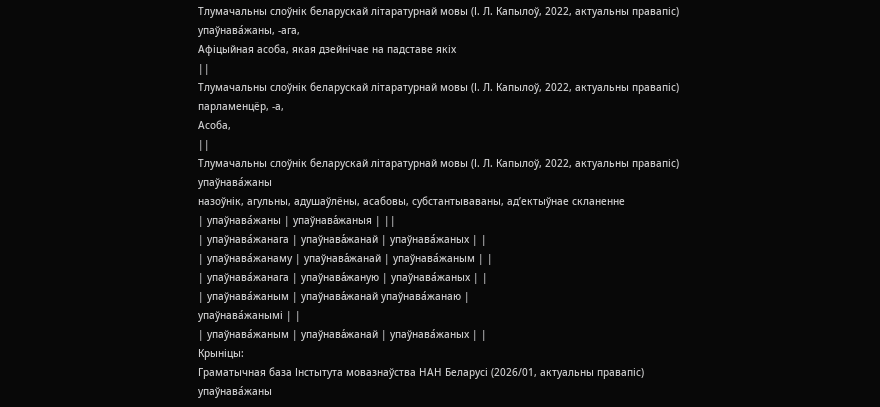Тлумачальны слоўнік беларускай літаратурнай мовы (І. Л. Капылоў, 2022, актуальны правапіс)
упаўнава́жаны, -ага,
Афіцыйная асоба, якая дзейнічае на падставе якіх
||
Тлумачальны слоўнік беларускай літаратурнай мовы (І. Л. Капылоў, 2022, актуальны правапіс)
парламенцёр, -а,
Асоба,
||
Тлумачальны слоўнік беларускай літаратурнай мовы (І. Л. Капылоў, 2022, актуальны правапіс)
упаўнава́жаны
назоўнік, агульны, адушаўлёны, асабовы, субстантываваны, ад’ектыўнае скланенне
| упаўнава́жаны | упаўнава́жаныя | ||
| упаўнава́жанага | упаўнава́жанай | упаўнава́жаных | |
| упаўнава́жанаму | упаўнава́жанай | упаўнава́жаным | |
| упаўнава́жанага | упаўнава́жаную | упаўнава́жаных | |
| упаўнава́жаным | упаўнава́жанай упаўнава́жанаю |
упаўнава́жанымі | |
| упаўнава́жаным | упаўнава́жанай | упаўнава́жаных | |
Крыніцы:
Граматычная база Інстытута мовазнаўства НАН Беларусі (2026/01, актуальны правапіс)
упаўнава́жаны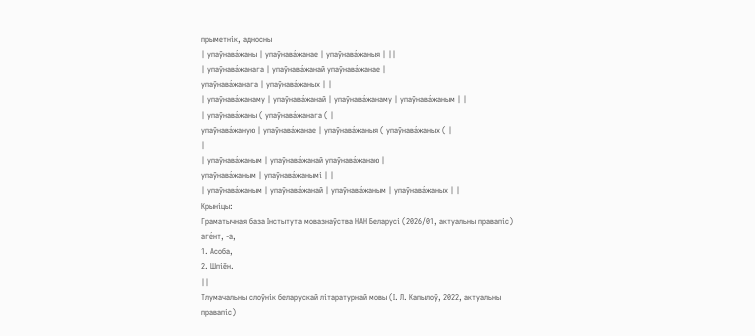прыметнік, адносны
| упаўнава́жаны | упаўнава́жанае | упаўнава́жаныя | ||
| упаўнава́жанага | упаўнава́жанай упаўнава́жанае |
упаўнава́жанага | упаўнава́жаных | |
| упаўнава́жанаму | упаўнава́жанай | упаўнава́жанаму | упаўнава́жаным | |
| упаўнава́жаны ( упаўнава́жанага ( |
упаўнава́жаную | упаўнава́жанае | упаўнава́жаныя ( упаўнава́жаных ( |
|
| упаўнава́жаным | упаўнава́жанай упаўнава́жанаю |
упаўнава́жаным | упаўнава́жанымі | |
| упаўнава́жаным | упаўнава́жанай | упаўнава́жаным | упаўнава́жаных | |
Крыніцы:
Граматычная база Інстытута мовазнаўства НАН Беларусі (2026/01, актуальны правапіс)
аге́нт, -а,
1. Асоба,
2. Шпіён.
||
Тлумачальны слоўнік беларускай літаратурнай мовы (І. Л. Капылоў, 2022, актуальны правапіс)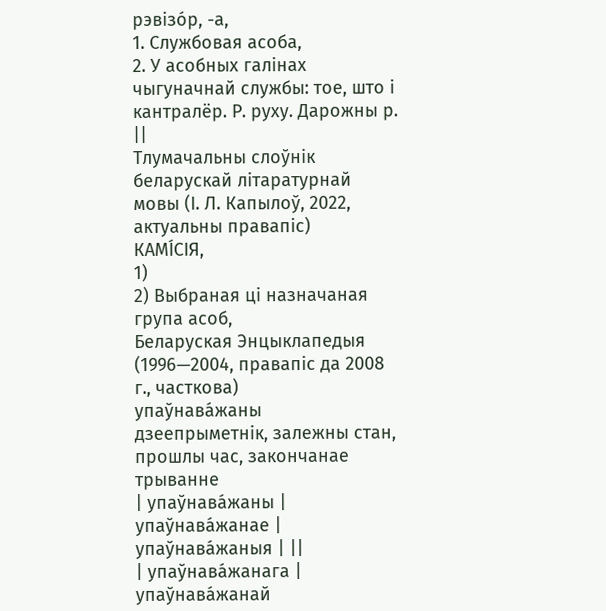рэвізо́р, -а,
1. Службовая асоба,
2. У асобных галінах чыгуначнай службы: тое, што і кантралёр. Р. руху. Дарожны р.
||
Тлумачальны слоўнік беларускай літаратурнай мовы (І. Л. Капылоў, 2022, актуальны правапіс)
КАМІ́СІЯ,
1)
2) Выбраная ці назначаная група асоб,
Беларуская Энцыклапедыя (1996—2004, правапіс да 2008 г., часткова)
упаўнава́жаны
дзеепрыметнік, залежны стан, прошлы час, закончанае трыванне
| упаўнава́жаны | упаўнава́жанае | упаўнава́жаныя | ||
| упаўнава́жанага | упаўнава́жанай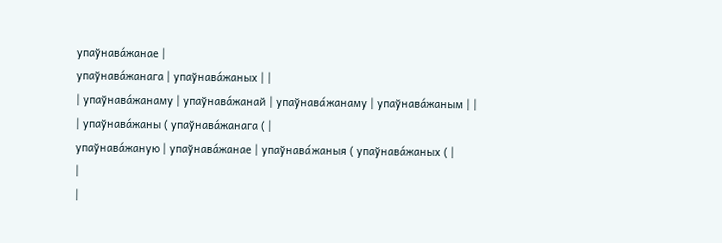упаўнава́жанае |
упаўнава́жанага | упаўнава́жаных | |
| упаўнава́жанаму | упаўнава́жанай | упаўнава́жанаму | упаўнава́жаным | |
| упаўнава́жаны ( упаўнава́жанага ( |
упаўнава́жаную | упаўнава́жанае | упаўнава́жаныя ( упаўнава́жаных ( |
|
|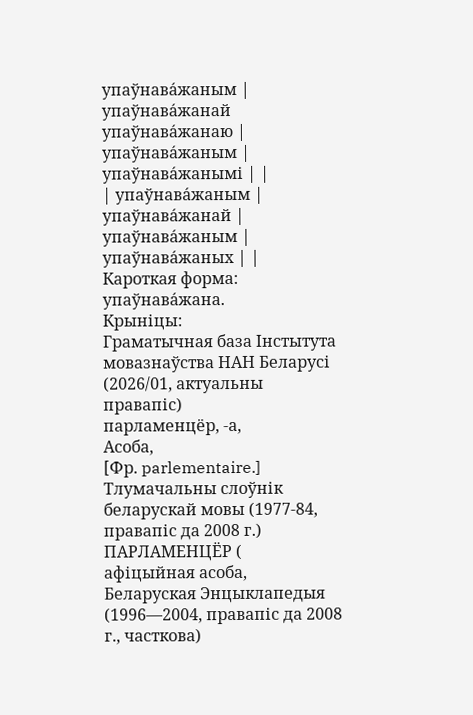упаўнава́жаным | упаўнава́жанай упаўнава́жанаю |
упаўнава́жаным | упаўнава́жанымі | |
| упаўнава́жаным | упаўнава́жанай | упаўнава́жаным | упаўнава́жаных | |
Кароткая форма: упаўнава́жана.
Крыніцы:
Граматычная база Інстытута мовазнаўства НАН Беларусі (2026/01, актуальны правапіс)
парламенцёр, ‑а,
Асоба,
[Фр. parlementaire.]
Тлумачальны слоўнік беларускай мовы (1977-84, правапіс да 2008 г.)
ПАРЛАМЕНЦЁР (
афіцыйная асоба,
Беларуская Энцыклапедыя (1996—2004, правапіс да 2008 г., часткова)